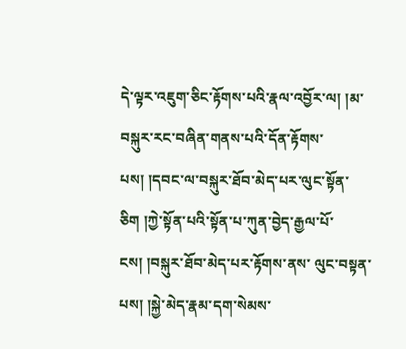དེ་ལྟར་འཇུག་ཅིང་རྟོགས་པའི་རྣལ་འབྱོར་ལ། །མ་བསྐུར་རང་བཞིན་གནས་པའི་དོན་རྟོགས་པས། །དབང་ལ་བསྐུར་ཐོབ་མེད་པར་ལུང་སྟོན་ཅིག །ཀྱེ་སྟོན་པའི་སྟོན་པ་ཀུན་བྱེད་རྒྱལ་པོ་ངས། །བསྐུར་ཐོབ་མེད་པར་རྟོགས་ནས་ ལུང་བསྟན་པས། །སྐྱེ་མེད་རྣམ་དག་སེམས་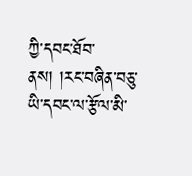ཀྱི་དབང་ཐོབ་ནས། །རང་བཞིན་བཅུ་ཡི་དབང་ལ་རྩོལ་མི་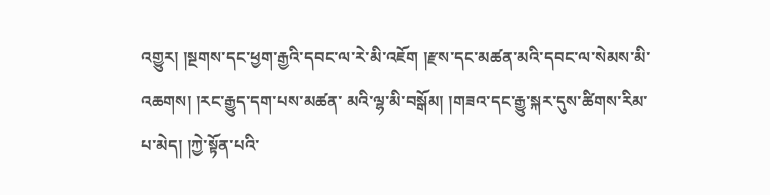འགྱུར། །སྔགས་དང་ཕྱག་རྒྱའི་དབང་ལ་རེ་མི་འཇོག །རྫས་དང་མཚན་མའི་དབང་ལ་སེམས་མི་འཆགས། །རང་རྒྱུད་དག་པས་མཚན་ མའི་ལྷ་མི་བསྒོམ། །གཟའ་དང་རྒྱུ་སྐར་དུས་ཚིགས་རིམ་པ་མེད། །ཀྱེ་སྟོན་པའི་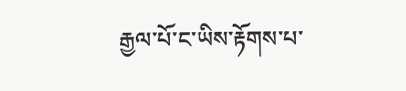རྒྱལ་པོ་ང་ཡིས་རྟོགས་པ་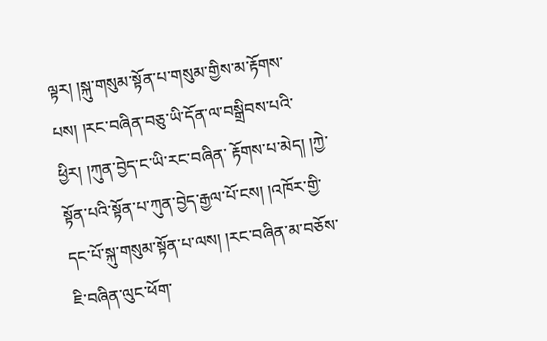ལྟར། །སྐུ་གསུམ་སྟོན་པ་གསུམ་གྱིས་མ་རྟོགས་པས། །རང་བཞིན་བཅུ་ཡི་དོན་ལ་བསྒྲིབས་པའི་ཕྱིར། །ཀུན་བྱེད་ང་ཡི་རང་བཞིན་ རྟོགས་པ་མེད། །ཀྱེ་སྟོན་པའི་སྟོན་པ་ཀུན་བྱེད་རྒྱལ་པོ་ངས། །འཁོར་གྱི་དང་པོ་སྐུ་གསུམ་སྟོན་པ་ལས། །རང་བཞིན་མ་བཅོས་ཇི་བཞིན་ལུང་ཕོག་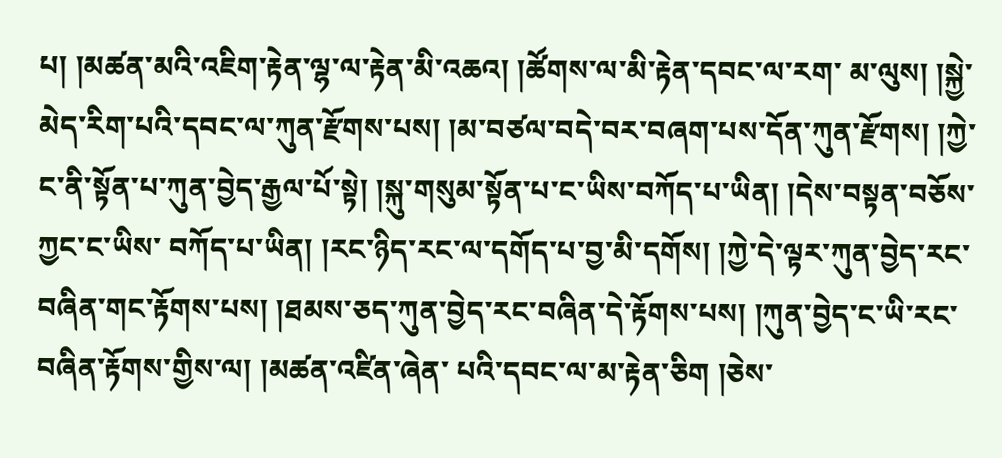པ། །མཚན་མའི་འཇིག་རྟེན་ལྷ་ལ་རྟེན་མི་འཆའ། །ཚོགས་ལ་མི་རྟེན་དབང་ལ་རག་ མ་ལུས། །སྐྱེ་མེད་རིག་པའི་དབང་ལ་ཀུན་རྫོགས་པས། །མ་བཙལ་བདེ་བར་བཞག་པས་དོན་ཀུན་རྫོགས། །ཀྱེ་ང་ནི་སྟོན་པ་ཀུན་བྱེད་རྒྱལ་པོ་སྟེ། །སྐུ་གསུམ་སྟོན་པ་ང་ཡིས་བཀོད་པ་ཡིན། །དེས་བསྟན་བཅོས་ཀྱང་ང་ཡིས་ བཀོད་པ་ཡིན། །རང་ཉིད་རང་ལ་དགོད་པ་བྱ་མི་དགོས། །ཀྱེ་དེ་ལྟར་ཀུན་བྱེད་རང་བཞིན་གང་རྟོགས་པས། །ཐམས་ཅད་ཀུན་བྱེད་རང་བཞིན་དེ་རྟོགས་པས། །ཀུན་བྱེད་ང་ཡི་རང་བཞིན་རྟོགས་གྱིས་ལ། །མཚན་འཛིན་ཞེན་ པའི་དབང་ལ་མ་རྟེན་ཅིག །ཅེས་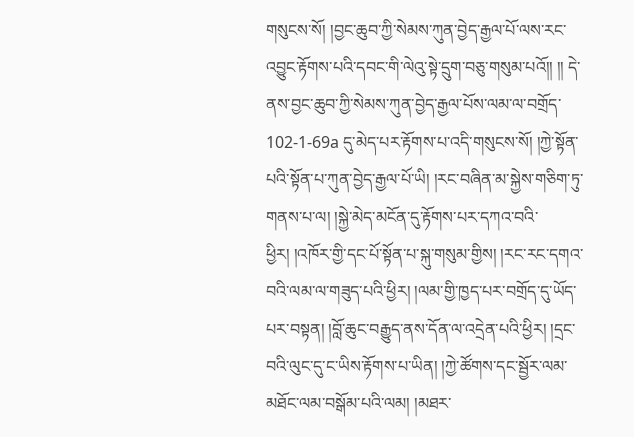གསུངས་སོ། །བྱང་ཆུབ་ཀྱི་སེམས་ཀུན་བྱེད་རྒྱལ་པོ་ལས་རང་འབྱུང་རྟོགས་པའི་དབང་གི་ལེའུ་སྟེ་དྲུག་བཅུ་གསུམ་པའོ།། །། དེ་ནས་བྱང་ཆུབ་ཀྱི་སེམས་ཀུན་བྱེད་རྒྱལ་པོས་ལམ་ལ་བགྲོད་ 102-1-69a དུ་མེད་པར་རྟོགས་པ་འདི་གསུངས་སོ། །ཀྱེ་སྟོན་པའི་སྟོན་པ་ཀུན་བྱེད་རྒྱལ་པོ་ཡི། །རང་བཞིན་མ་སྐྱེས་གཅིག་ཏུ་གནས་པ་ལ། །སྐྱེ་མེད་མངོན་དུ་རྟོགས་པར་དཀའ་བའི་ཕྱིར། །འཁོར་གྱི་དང་པོ་སྟོན་པ་སྐུ་གསུམ་གྱིས། །རང་རང་དགའ་ བའི་ལམ་ལ་གཟུད་པའི་ཕྱིར། །ལམ་གྱི་ཁྱད་པར་བགྲོད་དུ་ཡོད་པར་བསྟན། །བློ་ཆུང་བརྒྱུད་ནས་དོན་ལ་འདྲེན་པའི་ཕྱིར། །དྲང་བའི་ལུང་དུ་ང་ཡིས་རྟོགས་པ་ཡིན། །ཀྱེ་ཚོགས་དང་སྦྱོར་ལམ་མཐོང་ལམ་བསྒོམ་པའི་ལམ། །མཐར་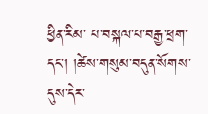ཕྱིན་རིམ་ པ་བསྐལ་པ་བརྒྱ་ཕྲག་དང་། །ཚེས་གསུམ་བདུན་སོགས་དུས་དེར་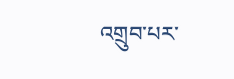འགྲུབ་པར་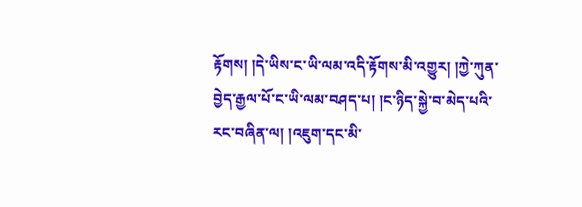རྟོགས། །དེ་ཡིས་ང་ཡི་ལམ་འདི་རྟོགས་མི་འགྱུར། །ཀྱེ་ཀུན་བྱེད་རྒྱལ་པོ་ང་ཡི་ལམ་བཤད་པ། །ང་ཉིད་སྐྱེ་བ་མེད་པའི་རང་བཞིན་ལ། །འཇུག་དང་མི་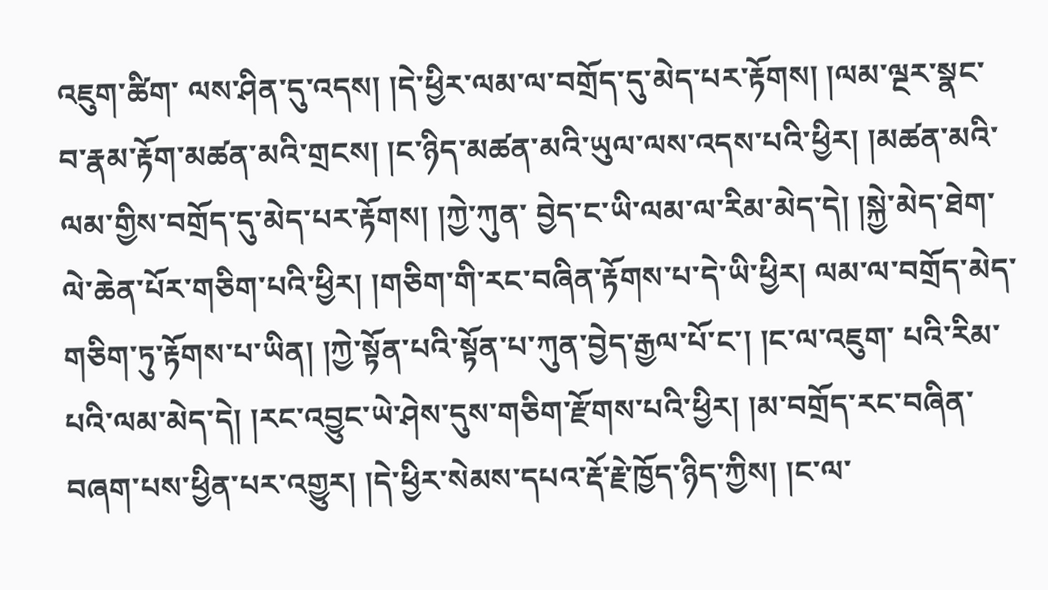འཇུག་ཚིག་ ལས་ཤིན་དུ་འདས། །དེ་ཕྱིར་ལམ་ལ་བགྲོད་དུ་མེད་པར་རྟོགས། །ལམ་ལྔར་སྣང་བ་རྣམ་རྟོག་མཚན་མའི་གྲངས། །ང་ཉིད་མཚན་མའི་ཡུལ་ལས་འདས་པའི་ཕྱིར། །མཚན་མའི་ལམ་གྱིས་བགྲོད་དུ་མེད་པར་རྟོགས། །ཀྱེ་ཀུན་ བྱེད་ང་ཡི་ལམ་ལ་རིམ་མེད་དེ། །སྐྱེ་མེད་ཐེག་ལེ་ཆེན་པོར་གཅིག་པའི་ཕྱིར། །གཅིག་གི་རང་བཞིན་རྟོགས་པ་དེ་ཡི་ཕྱིར། ལམ་ལ་བགྲོད་མེད་གཅིག་ཏུ་རྟོགས་པ་ཡིན། །ཀྱེ་སྟོན་པའི་སྟོན་པ་ཀུན་བྱེད་རྒྱལ་པོ་ང་། །ང་ལ་འཇུག་ པའི་རིམ་པའི་ལམ་མེད་དེ། །རང་འབྱུང་ཡེ་ཤེས་དུས་གཅིག་རྫོགས་པའི་ཕྱིར། །མ་བགྲོད་རང་བཞིན་བཞག་པས་ཕྱིན་པར་འགྱུར། །དེ་ཕྱིར་སེམས་དཔའ་རྡོ་རྗེ་ཁྱོད་ཉིད་ཀྱིས། །ང་ལ་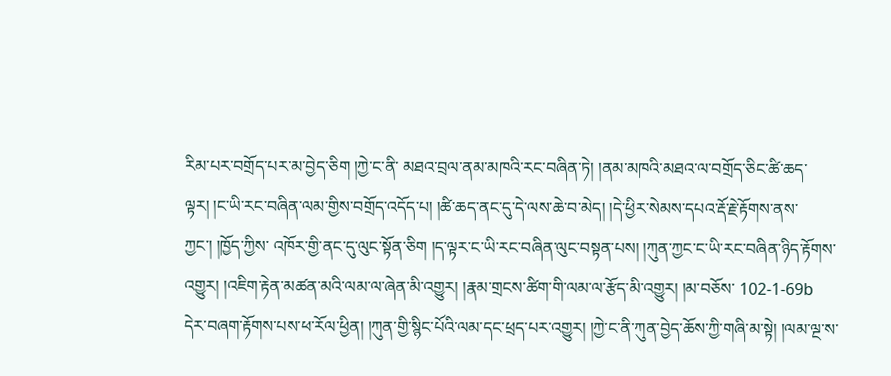རིམ་པར་བགྲོད་པར་མ་བྱེད་ཅིག །ཀྱེ་ང་ནི་ མཐའ་བྲལ་ནམ་མཁའི་རང་བཞིན་ཏེ། །ནམ་མཁའི་མཐའ་ལ་བགྲོད་ཅིང་ཚི་ཆད་ལྟར། །ང་ཡི་རང་བཞིན་ལམ་གྱིས་བགྲོད་འདོད་པ། །ཚི་ཆད་ནང་དུ་དེ་ལས་ཆེ་བ་མེད། །དེ་ཕྱིར་སེམས་དཔའ་རྡོ་རྗེ་རྟོགས་ནས་ཀྱང་། །ཁྱོད་ཀྱིས་ འཁོར་གྱི་ནང་དུ་ལུང་སྟོན་ཅིག །ད་ལྟར་ང་ཡི་རང་བཞིན་ལུང་བསྟན་པས། །ཀུན་ཀྱང་ང་ཡི་རང་བཞིན་ཉིད་རྟོགས་འགྱུར། །འཇིག་རྟེན་མཚན་མའི་ལམ་ལ་ཞེན་མི་འགྱུར། །རྣམ་གྲངས་ཚིག་གི་ལམ་ལ་རྩོད་མི་འགྱུར། །མ་བཅོས་ 102-1-69b དེར་བཞག་རྟོགས་པས་ཕ་རོལ་ཕྱིན། །ཀུན་གྱི་སྙིང་པོའི་ལམ་དང་ཕྲད་པར་འགྱུར། །ཀྱེ་ང་ནི་ཀུན་བྱེད་ཆོས་ཀྱི་གཞི་མ་སྟེ། །ལམ་ལྔ་ས་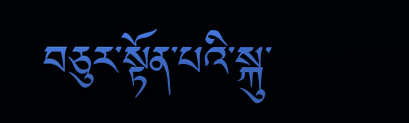བཅུར་སྟོན་པའི་སྐུ་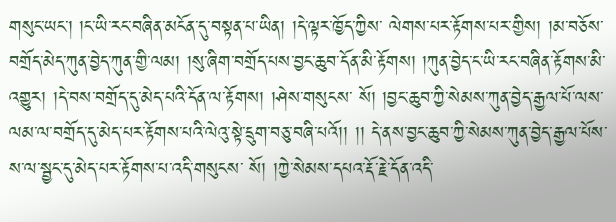གསུང་ཡང་། །ང་ཡི་རང་བཞིན་མངོན་དུ་བསྟན་པ་ཡིན། །དེ་ལྟར་ཁྱོད་ཀྱིས་ ལེགས་པར་རྟོགས་པར་གྱིས། །མ་བཅོས་བགྲོད་མེད་ཀུན་བྱེད་ཀུན་གྱི་ལམ། །སུ་ཞིག་བགྲོད་པས་བྱང་ཆུབ་དོན་མི་རྟོགས། །ཀུན་བྱེད་ང་ཡི་རང་བཞིན་རྟོགས་མི་འགྱུར། །དེ་བས་བགྲོད་དུ་མེད་པའི་དོན་ལ་རྟོགས། །ཤེས་གསུངས་ སོ། །བྱང་ཆུབ་ཀྱི་སེམས་ཀུན་བྱེད་རྒྱལ་པོ་ལས་ལམ་ལ་བགྲོད་དུ་མེད་པར་རྟོགས་པའི་ལེའུ་སྟེ་དྲུག་བཅུ་བཞི་པའོ།། །། དེ་ནས་བྱང་ཆུབ་ཀྱི་སེམས་ཀུན་བྱེད་རྒྱལ་པོས་ས་ལ་སྦྱང་དུ་མེད་པར་རྟོགས་པ་འདི་གསུངས་ སོ། །ཀྱེ་སེམས་དཔའ་རྡོ་རྗེ་དོན་འདི་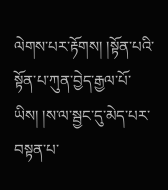ལེགས་པར་རྟོགས། །སྟོན་པའི་སྟོན་པ་ཀུན་བྱེད་རྒྱལ་པོ་ཡིས། །ས་ལ་སྦྱང་དུ་མེད་པར་བསྟན་པ་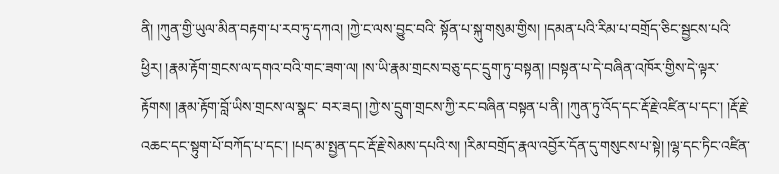ནི། །ཀུན་གྱི་ཡུལ་མིན་བརྟག་པ་རབ་ཏུ་དཀའ། །ཀྱེ་ང་ལས་བྱུང་བའི་ སྟོན་པ་སྐུ་གསུམ་གྱིས། །དམན་པའི་རིམ་པ་བགྲོད་ཅིང་སྦྱངས་པའི་ཕྱིར། །རྣམ་རྟོག་གྲངས་ལ་དགའ་བའི་གང་ཟག་ལ། །ས་ཡི་རྣམ་གྲངས་བཅུ་དང་དྲུག་ཏུ་བསྟན། །བསྟན་པ་དེ་བཞིན་འཁོར་གྱིས་དེ་ལྟར་རྟོགས། །རྣམ་རྟོག་བློ་ཡིས་གྲངས་ལ་སྣང་ བར་ཟད། །ཀྱེ་ས་དྲུག་གྲངས་ཀྱི་རང་བཞིན་བསྟན་པ་ནི། །ཀུན་ཏུ་འོད་དང་རྡོ་རྗེ་འཛིན་པ་དང་། །རྡོ་རྗེ་འཆང་དང་སྟུག་པོ་བཀོད་པ་དང་། །པད་མ་སྤྱན་དང་རྡོ་རྗེ་སེམས་དཔའི་ས། །རིམ་བགྲོད་རྣལ་འབྱོར་དོན་དུ་གསུངས་པ་སྟེ། །ལྷ་དང་ཏིང་འཛིན་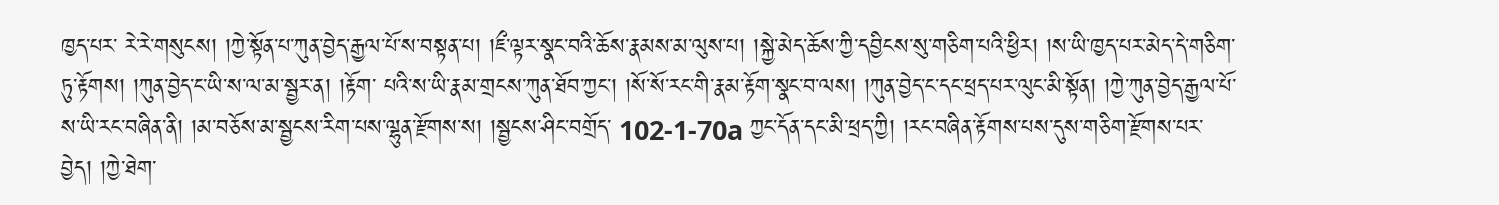ཁྱད་པར་ རེ་རེ་གསུངས། །ཀྱེ་སྟོན་པ་ཀུན་བྱེད་རྒྱལ་པོ་ས་བསྟན་པ། །ཇྀ་ལྟར་སྣང་བའི་ཆོས་རྣམས་མ་ལུས་པ། །སྐྱེ་མེད་ཆོས་ཀྱི་དབྱིངས་སུ་གཅིག་པའི་ཕྱིར། །ས་ཡི་ཁྱད་པར་མེད་དེ་གཅིག་ཏུ་རྟོགས། །ཀུན་བྱེད་ང་ཡི་ས་ལ་མ་སྦྱར་ན། །རྟོག་ པའི་ས་ཡི་རྣམ་གྲངས་ཀུན་ཐོབ་ཀྱང་། །སོ་སོ་རང་གི་རྣམ་རྟོག་སྣང་བ་ལས། །ཀུན་བྱེད་ང་དང་ཕྲད་པར་ལུང་མི་སྟོན། །ཀྱེ་ཀུན་བྱེད་རྒྱལ་པོ་ས་ཡི་རང་བཞིན་ནི། །མ་བཅོས་མ་སྦྱངས་རིག་པས་ལྷུན་རྫོགས་ས། །སྦྱངས་ཤིང་བགྲོད་ 102-1-70a ཀྱང་དོན་དང་མི་ཕྲད་ཀྱི། །རང་བཞིན་རྟོགས་པས་དུས་གཅིག་རྫོགས་པར་བྱེད། །ཀྱེ་ཐེག་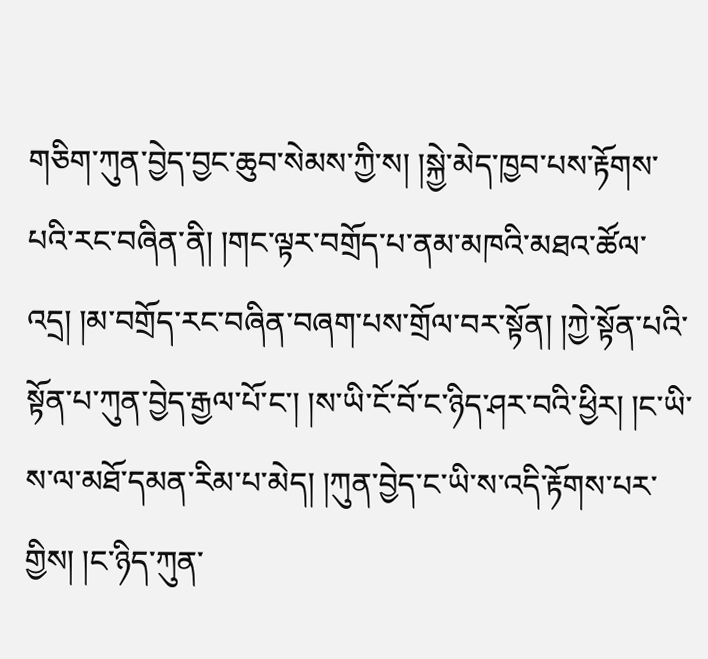གཅིག་ཀུན་བྱེད་བྱང་ཆུབ་སེམས་ཀྱི་ས། །སྐྱེ་མེད་ཁྱབ་པས་རྟོགས་པའི་རང་བཞིན་ནི། །གང་ལྟར་བགྲོད་པ་ནམ་མཁའི་མཐའ་ཚོལ་ འདྲ། །མ་བགྲོད་རང་བཞིན་བཞག་པས་གྲོལ་བར་སྟོན། །ཀྱེ་སྟོན་པའི་སྟོན་པ་ཀུན་བྱེད་རྒྱལ་པོ་ང་། །ས་ཡི་ངོ་བོ་ང་ཉིད་ཤར་བའི་ཕྱིར། །ང་ཡི་ས་ལ་མཐོ་དམན་རིམ་པ་མེད། །ཀུན་བྱེད་ང་ཡི་ས་འདི་རྟོགས་པར་གྱིས། །ང་ཉིད་ཀུན་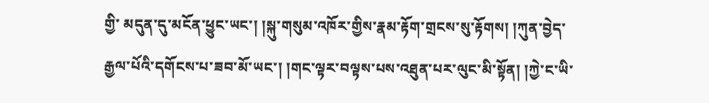གྱི་ མདུན་དུ་མངོན་ཕྱུང་ཡང་། །སྐུ་གསུམ་འཁོར་གྱིས་རྣམ་རྟོག་གྲངས་སུ་རྟོགས། །ཀུན་བྱེད་རྒྱལ་པོའི་དགོངས་པ་ཟབ་མོ་ཡང་། །གང་ལྟར་བལྟས་པས་འཐུན་པར་ལུང་མི་སྟོན། །ཀྱེ་ང་ཡི་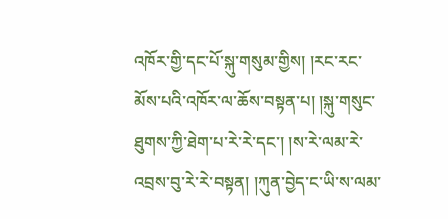འཁོར་གྱི་དང་པོ་སྐུ་གསུམ་གྱིས། །རང་རང་ མོས་པའི་འཁོར་ལ་ཆོས་བསྟན་པ། །སྐུ་གསུང་ཐུགས་ཀྱི་ཐེག་པ་རེ་རེ་དང་། །ས་རེ་ལམ་རེ་འབྲས་བུ་རེ་རེ་བསྟན། །ཀུན་བྱེད་ང་ཡི་ས་ལམ་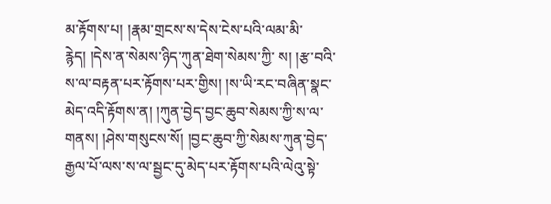མ་རྟོགས་པ། །རྣམ་གྲངས་ས་དེས་ངེས་པའི་ལམ་མི་རྙེད། །དེས་ན་སེམས་ཉིད་ཀུན་ཐེག་སེམས་ཀྱི་ ས། །རྩ་བའི་ས་ལ་བརྟན་པར་རྟོགས་པར་གྱིས། །ས་ཡི་རང་བཞིན་སྣང་མེད་འདི་རྟོགས་ན། །ཀུན་བྱེད་བྱང་ཆུབ་སེམས་ཀྱི་ས་ལ་གནས། །ཤེས་གསུངས་སོ། །བྱང་ཆུབ་ཀྱི་སེམས་ཀུན་བྱེད་རྒྱལ་པོ་ལས་ས་ལ་སྦྱང་དུ་མེད་པར་རྟོགས་པའི་ལེའུ་སྟེ་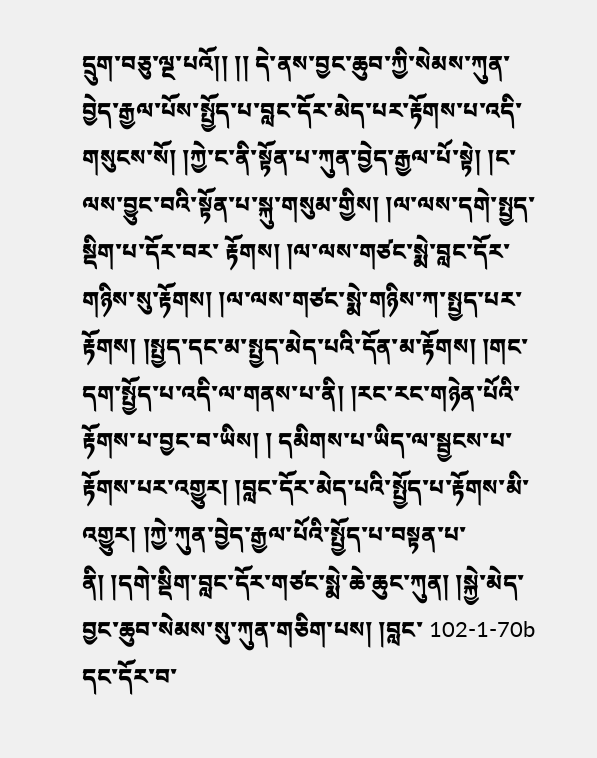དྲུག་བཅུ་ལྔ་པའོ།། །། དེ་ནས་བྱང་ཆུབ་ཀྱི་སེམས་ཀུན་བྱེད་རྒྱལ་པོས་སྤྱོད་པ་བླང་དོར་མེད་པར་རྟོགས་པ་འདི་གསུངས་སོ། །ཀྱེ་ང་ནི་སྟོན་པ་ཀུན་བྱེད་རྒྱལ་པོ་སྟེ། །ང་ལས་བྱུང་བའི་སྟོན་པ་སྐུ་གསུམ་གྱིས། །ལ་ལས་དགེ་སྤྱད་སྡིག་པ་དོར་བར་ རྟོགས། །ལ་ལས་གཙང་སྨེ་བླང་དོར་གཉིས་སུ་རྟོགས། །ལ་ལས་གཙང་སྨེ་གཉིས་ཀ་སྤྱད་པར་རྟོགས། །སྤྱད་དང་མ་སྤྱད་མེད་པའི་དོན་མ་རྟོགས། །གང་དག་སྤྱོད་པ་འདི་ལ་གནས་པ་ནི། །རང་རང་གཉེན་པོའི་རྟོགས་པ་བྱང་བ་ཡིས། ། དམིགས་པ་ཡིད་ལ་སྦྱངས་པ་རྟོགས་པར་འགྱུར། །བླང་དོར་མེད་པའི་སྤྱོད་པ་རྟོགས་མི་འགྱུར། །ཀྱེ་ཀུན་བྱེད་རྒྱལ་པོའི་སྤྱོད་པ་བསྟན་པ་ནི། །དགེ་སྡིག་བླང་དོར་གཙང་སྨེ་ཆེ་ཆུང་ཀུན། །སྐྱེ་མེད་བྱང་ཆུབ་སེམས་སུ་ཀུན་གཅིག་པས། །བླང་ 102-1-70b དང་དོར་བ་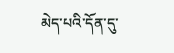མེད་པའི་དོན་དུ་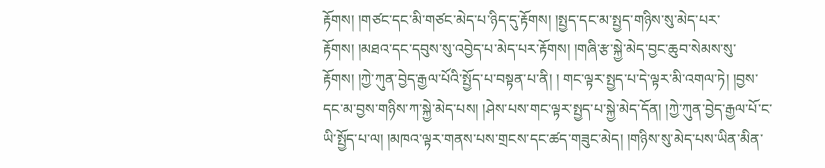རྟོགས། །གཙང་དང་མི་གཙང་མེད་པ་ཉིད་དུ་རྟོགས། །སྤྱད་དང་མ་སྤྱད་གཉིས་སུ་མེད་པར་རྟོགས། །མཐའ་དང་དབུས་སུ་འབྱེད་པ་མེད་པར་རྟོགས། །གཞི་རྩ་སྐྱེ་མེད་བྱང་ཆུབ་སེམས་སུ་རྟོགས། །ཀྱེ་ཀུན་བྱེད་རྒྱལ་པོའི་སྤྱོད་པ་བསྟན་པ་ནི། ། གང་ལྟར་སྤྱད་པ་དེ་ལྟར་མི་འགལ་ཏེ། །བྱས་དང་མ་བྱས་གཉིས་ཀ་སྐྱེ་མེད་པས། །ཤེས་པས་གང་ལྟར་སྤྱད་པ་སྐྱེ་མེད་དོན། །ཀྱེ་ཀུན་བྱེད་རྒྱལ་པོ་ང་ཡི་སྤྱོད་པ་ལ། །མཁའ་ལྟར་གནས་པས་གྲངས་དང་ཚད་གཟུང་མེད། །གཉིས་སུ་མེད་པས་ཡིན་མིན་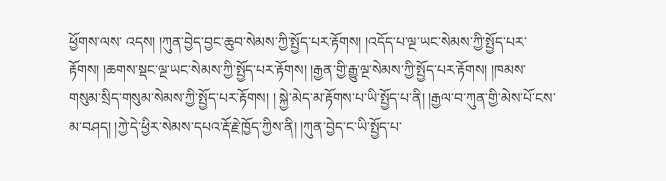ཕྱོགས་ལས་ འདས། །ཀུན་བྱེད་བྱང་ཆུབ་སེམས་ཀྱི་སྤྱོད་པར་རྟོགས། །འདོད་པ་ལྔ་ཡང་སེམས་ཀྱི་སྤྱོད་པར་རྟོགས། །ཆགས་སྡང་ལྔ་ཡང་སེམས་ཀྱི་སྤྱོད་པར་རྟོགས། །རྒྱན་གྱི་རྒྱུ་ལྔ་སེམས་ཀྱི་སྤྱོད་པར་རྟོགས། །ཁམས་གསུམ་སྲིད་གསུམ་སེམས་ཀྱི་སྤྱོད་པར་རྟོགས། ། སྐྱེ་མེད་མ་རྟོགས་པ་ཡི་སྤྱོད་པ་ནི། །རྒྱལ་བ་ཀུན་གྱི་མེས་པོ་ངས་མ་བཤད། །ཀྱེ་དེ་ཕྱིར་སེམས་དཔའ་རྡོ་རྗེ་ཁྱོད་ཀྱིས་ནི། །ཀུན་བྱེད་ང་ཡི་སྤྱོད་པ་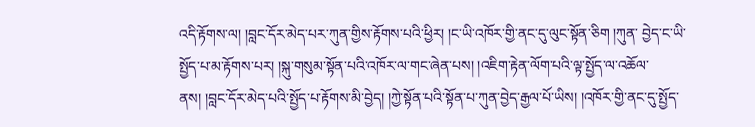འདི་རྟོགས་ལ། །བླང་དོར་མེད་པར་ཀུན་གྱིས་རྟོགས་པའི་ཕྱིར། །ང་ཡི་འཁོར་གྱི་ནང་དུ་ལུང་སྟོན་ཅིག །ཀུན་ བྱེད་ང་ཡི་སྤྱོད་པ་མ་རྟོགས་པར། །སྐུ་གསུམ་སྟོན་པའི་འཁོར་ལ་གང་ཞེན་པས། །འཇིག་རྟེན་ལོག་པའི་ལྟ་སྤྱོད་ལ་འཆོལ་ནས། །བླང་དོར་མེད་པའི་སྤྱོད་པ་རྟོགས་མི་བྱེད། །ཀྱེ་སྟོན་པའི་སྟོན་པ་ཀུན་བྱེད་རྒྱལ་པོ་ཡིས། །འཁོར་གྱི་ནང་དུ་སྤྱོད་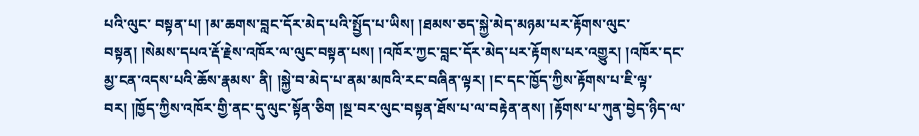པའི་ལུང་ བསྟན་པ། །མ་ཆགས་བླང་དོར་མེད་པའི་སྤྱོད་པ་ཡིས། །ཐམས་ཅད་སྐྱེ་མེད་མཉམ་པར་རྟོགས་ལུང་བསྟན། །སེམས་དཔའ་རྡོ་རྗེས་འཁོར་ལ་ལུང་བསྟན་པས། །འཁོར་ཀྱང་བླང་དོར་མེད་པར་རྟོགས་པར་འགྱུར། །འཁོར་དང་མྱ་ངན་འདས་པའི་ཆོས་རྣམས་ ནི། །སྐྱེ་བ་མེད་པ་ནམ་མཁའི་རང་བཞིན་ལྟར། །ང་དང་ཁྱོད་ཀྱིས་རྟོགས་པ་ཇི་ལྟ་བར། །ཁྱོད་ཀྱིས་འཁོར་གྱི་ནང་དུ་ལུང་སྟོན་ཅིག །སྔ་བར་ལུང་བསྟན་ཐོས་པ་ལ་བརྟེན་ནས། །རྟོགས་པ་ཀུན་བྱེད་ཉིད་ལ་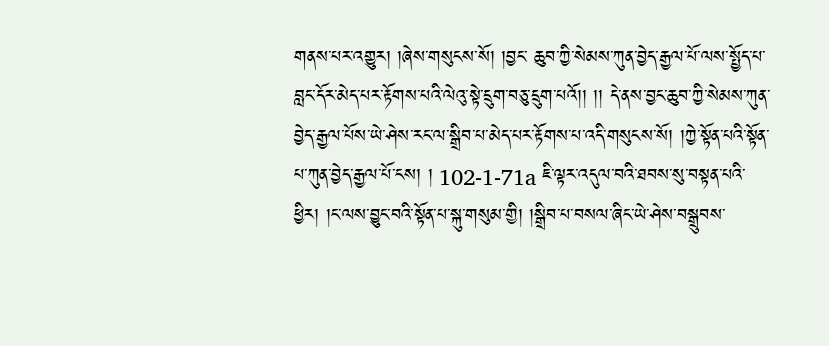གནས་པར་འགྱུར། །ཞེས་གསུངས་སོ། །བྱང་ ཆུབ་ཀྱི་སེམས་ཀུན་བྱེད་རྒྱལ་པོ་ལས་སྤྱོད་པ་བླང་དོར་མེད་པར་རྟོགས་པའི་ལེའུ་སྟེ་དྲུག་བཅུ་དྲུག་པའོ།། །། དེ་ནས་བྱང་ཆུབ་ཀྱི་སེམས་ཀུན་བྱེད་རྒྱལ་པོས་ཡེ་ཤེས་རང་ལ་སྒྲིབ་པ་མེད་པར་རྟོགས་པ་འདི་གསུངས་སོ། །ཀྱེ་སྟོན་པའི་སྟོན་པ་ཀུན་བྱེད་རྒྱལ་པོ་ངས། ། 102-1-71a ཇི་ལྟར་འདུལ་བའི་ཐབས་སུ་བསྟན་པའི་ཕྱིར། །ང་ལས་བྱུང་བའི་སྟོན་པ་སྐུ་གསུམ་གྱི། །སྒྲིབ་པ་བསལ་ཞིང་ཡེ་ཤེས་བསྒྲུབས་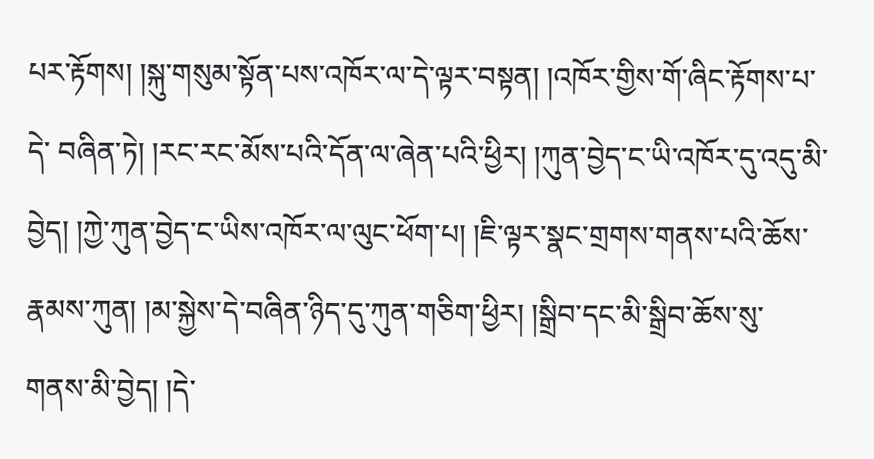པར་རྟོགས། །སྐུ་གསུམ་སྟོན་པས་འཁོར་ལ་དེ་ལྟར་བསྟན། །འཁོར་གྱིས་གོ་ཞིང་རྟོགས་པ་དེ་ བཞིན་ཏེ། །རང་རང་མོས་པའི་དོན་ལ་ཞེན་པའི་ཕྱིར། །ཀུན་བྱེད་ང་ཡི་འཁོར་དུ་འདུ་མི་བྱེད། །ཀྱེ་ཀུན་བྱེད་ང་ཡིས་འཁོར་ལ་ལུང་ཕོག་པ། །ཇི་ལྟར་སྣང་གྲགས་གནས་པའི་ཆོས་རྣམས་ཀུན། །མ་སྐྱེས་དེ་བཞིན་ཉིད་དུ་ཀུན་གཅིག་ཕྱིར། །སྒྲིབ་དང་མི་སྒྲིབ་ཆོས་སུ་ གནས་མི་བྱེད། །དེ་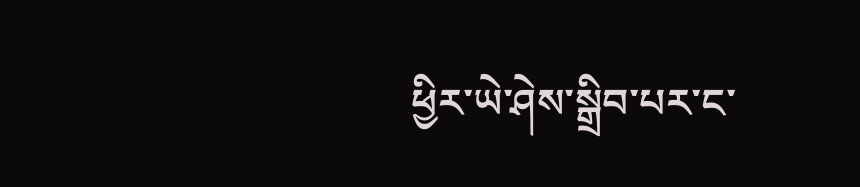ཕྱིར་ཡེ་ཤེས་སྒྲིབ་པར་ང་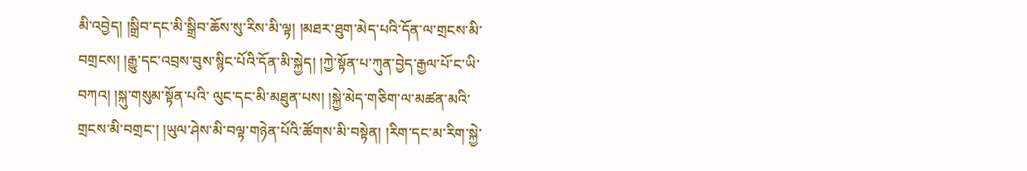མི་འབྱེད། །སྒྲིབ་དང་མི་སྒྲིབ་ཆོས་སུ་རིས་མི་ལྟ། །མཐར་ཐུག་མེད་པའི་དོན་ལ་གྲངས་མི་བགྲངས། །རྒྱུ་དང་འབྲས་བུས་སྙིང་པོའི་དོན་མི་སྐྱེད། །ཀྱེ་སྟོན་པ་ཀུན་བྱེད་རྒྱལ་པོ་ང་ཡི་བཀའ། །སྐུ་གསུམ་སྟོན་པའི་ ལུང་དང་མི་མཐུན་པས། །སྐྱེ་མེད་གཅིག་ལ་མཚན་མའི་གྲངས་མི་བགྲང་། །ཡུལ་ཤེས་མི་བལྟ་གཉེན་པོའི་ཚོགས་མི་བསྟེན། །རིག་དང་མ་རིག་སྐྱེ་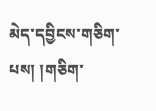མེད་དབྱིངས་གཅིག་པས། །གཅིག་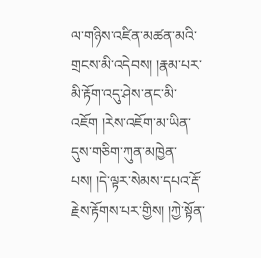ལ་གཉིས་འཛིན་མཚན་མའི་གྲངས་མི་འདེབས། །རྣམ་པར་ མི་རྟོག་འདུ་ཤེས་ནང་མི་འཇོག །རེས་འཇོག་མ་ཡིན་དུས་གཅིག་ཀུན་མཁྱེན་པས། །དེ་ལྟར་སེམས་དཔའ་རྡོ་རྗེས་རྟོགས་པར་གྱིས། །ཀྱེ་སྟོན་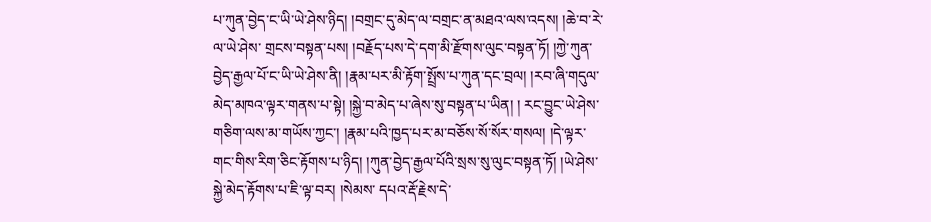པ་ཀུན་བྱེད་ང་ཡི་ཡེ་ཤེས་ཉིད། །བགྲང་དུ་མེད་ལ་བགྲང་ན་མཐའ་ལས་འདས། །ཆེ་བ་རེ་ལ་ཡེ་ཤེས་ གྲངས་བསྟན་པས། །བརྗོད་པས་དེ་དག་མི་རྫོགས་ལུང་བསྟན་ཏོ། །ཀྱེ་ཀུན་བྱེད་རྒྱལ་པོ་ང་ཡི་ཡེ་ཤེས་ནི། །རྣམ་པར་མི་རྟོག་སྤྲོས་པ་ཀུན་དང་བྲལ། །རབ་ཞི་གདུལ་མེད་མཁའ་ལྟར་གནས་པ་སྟེ། །སྐྱེ་བ་མེད་པ་ཞེས་སུ་བསྟན་པ་ཡིན། ། རང་བྱུང་ཡེ་ཤེས་གཅིག་ལས་མ་གཡོས་ཀྱང་། །རྣམ་པའི་ཁྱད་པར་མ་བཅོས་སོ་སོར་གསལ། །དེ་ལྟར་གང་གིས་རིག་ཅིང་རྟོགས་པ་ཉིད། །ཀུན་བྱེད་རྒྱལ་པོའི་སྲས་སུ་ལུང་བསྟན་ཏོ། །ཡེ་ཤེས་སྐྱེ་མེད་རྟོགས་པ་ཇི་ལྟ་བར། །སེམས་ དཔའ་རྡོ་རྗེས་དེ་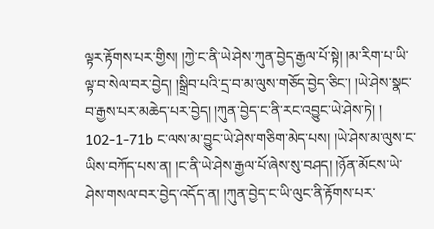ལྟར་རྟོགས་པར་གྱིས། །ཀྱེ་ང་ནི་ཡེ་ཤེས་ཀུན་བྱེད་རྒྱལ་པོ་སྟེ། །མ་རིག་པ་ཡི་ལྟ་བ་སེལ་བར་བྱེད། །སྒྲིབ་པའི་དྲ་བ་མ་ལུས་གཅོད་བྱེད་ཅིང་། །ཡེ་ཤེས་སྣང་བ་རྒྱས་པར་མཆེད་པར་བྱེད། །ཀུན་བྱེད་ང་ནི་རང་འབྱུང་ཡེ་ཤེས་ཏེ། ། 102-1-71b ང་ལས་མ་བྱུང་ཡེ་ཤེས་གཅིག་མེད་པས། །ཡེ་ཤེས་མ་ལུས་ང་ཡིས་བཀོད་པས་ན། །ང་ནི་ཡེ་ཤེས་རྒྱལ་པོ་ཞེས་སུ་བཤད། །ཉོན་མོངས་ཡེ་ཤེས་གསལ་བར་བྱེད་འདོད་ན། །ཀུན་བྱེད་ང་ཡི་ལུང་ནི་རྟོགས་པར་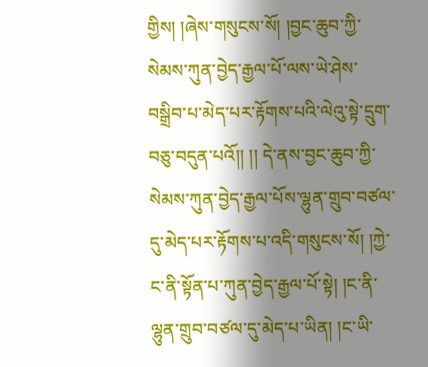གྱིས། །ཞེས་གསུངས་སོ། །བྱང་ཆུབ་ཀྱི་ སེམས་ཀུན་བྱེད་རྒྱལ་པོ་ལས་ཡེ་ཤེས་བསྒྲིབ་པ་མེད་པར་རྟོགས་པའི་ལེའུ་སྟེ་དྲུག་བཅུ་བདུན་པའོ།། །། དེ་ནས་བྱང་ཆུབ་ཀྱི་སེམས་ཀུན་བྱེད་རྒྱལ་པོས་ལྷུན་གྲུབ་བཙལ་དུ་མེད་པར་རྟོགས་པ་འདི་གསུངས་སོ། །ཀྱེ་ང་ནི་སྟོན་པ་ཀུན་བྱེད་རྒྱལ་པོ་སྟེ། །ང་ནི་ ལྷུན་གྲུབ་བཙལ་དུ་མེད་པ་ཡིན། །ང་ཡི་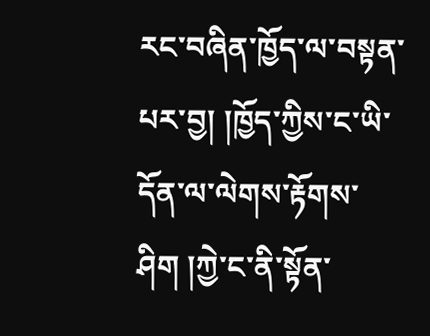རང་བཞིན་ཁྱོད་ལ་བསྟན་པར་བྱ། །ཁྱོད་ཀྱིས་ང་ཡི་དོན་ལ་ལེགས་རྟོགས་ཤིག །ཀྱེ་ང་ནི་སྟོན་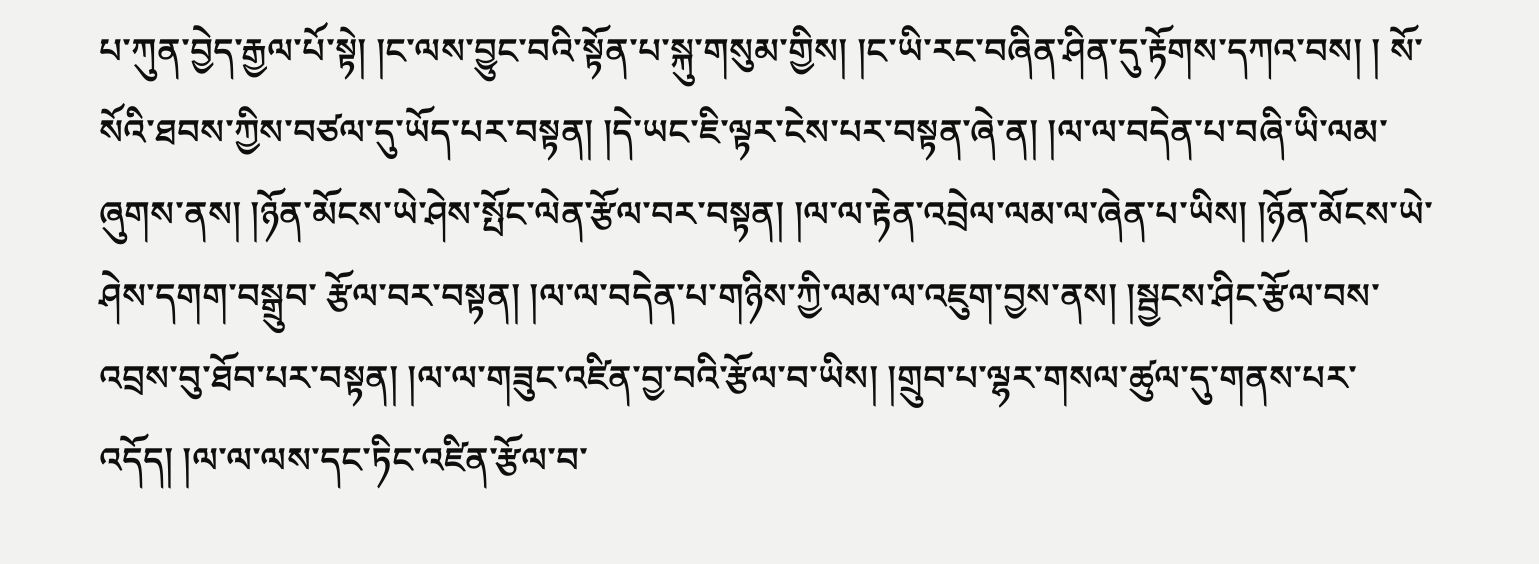པ་ཀུན་བྱེད་རྒྱལ་པོ་སྟེ། །ང་ལས་བྱུང་བའི་སྟོན་པ་སྐུ་གསུམ་གྱིས། །ང་ཡི་རང་བཞིན་ཤིན་དུ་རྟོགས་དཀའ་བས། ། སོ་སོའི་ཐབས་ཀྱིས་བཙལ་དུ་ཡོད་པར་བསྟན། །དེ་ཡང་ཇི་ལྟར་ངེས་པར་བསྟན་ཞེ་ན། །ལ་ལ་བདེན་པ་བཞི་ཡི་ལམ་ཞུགས་ནས། །ཉོན་མོངས་ཡེ་ཤེས་སྤོང་ལེན་རྩོལ་བར་བསྟན། །ལ་ལ་རྟེན་འབྲེལ་ལམ་ལ་ཞེན་པ་ཡིས། །ཉོན་མོངས་ཡེ་ཤེས་དགག་བསྒྲུབ་ རྩོལ་བར་བསྟན། །ལ་ལ་བདེན་པ་གཉིས་ཀྱི་ལམ་ལ་འཇུག་བྱས་ནས། །སྦྱངས་ཤིང་རྩོལ་བས་འབྲས་བུ་ཐོབ་པར་བསྟན། །ལ་ལ་གཟུང་འཛིན་བྱ་བའི་རྩོལ་བ་ཡིས། །གྲུབ་པ་ལྷར་གསལ་ཚུལ་དུ་གནས་པར་འདོད། །ལ་ལ་ལས་དང་ཏིང་འཛིན་རྩོལ་བ་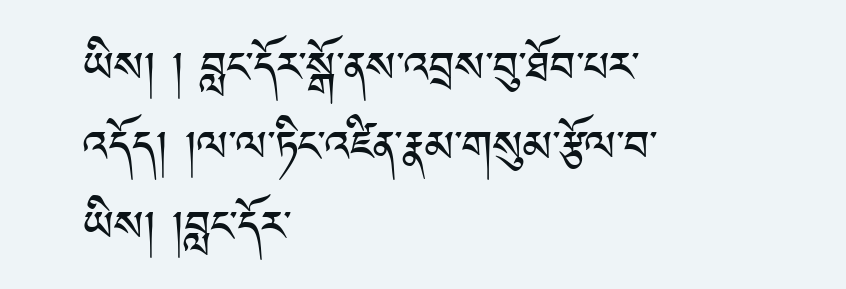ཡིས། ། བླང་དོར་སྒོ་ནས་འབྲས་བུ་ཐོབ་པར་འདོད། །ལ་ལ་ཏིང་འཛིན་རྣམ་གསུམ་རྩོལ་བ་ཡིས། །བླང་དོར་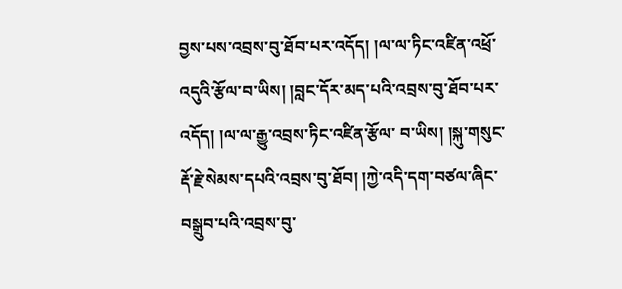བྱས་པས་འབྲས་བུ་ཐོབ་པར་འདོད། །ལ་ལ་ཏིང་འཛིན་འཕྲོ་འདུའི་རྩོལ་བ་ཡིས། །བླང་དོར་མད་པའི་འབྲས་བུ་ཐོབ་པར་འདོད། །ལ་ལ་རྒྱུ་འབྲས་ཏིང་འཛིན་རྩོལ་ བ་ཡིས། །སྐུ་གསུང་རྡོ་རྗེ་སེམས་དཔའི་འབྲས་བུ་ཐོབ། །ཀྱེ་འདི་དག་བཙལ་ཞིང་བསྒྲུབ་པའི་འབྲས་བུ་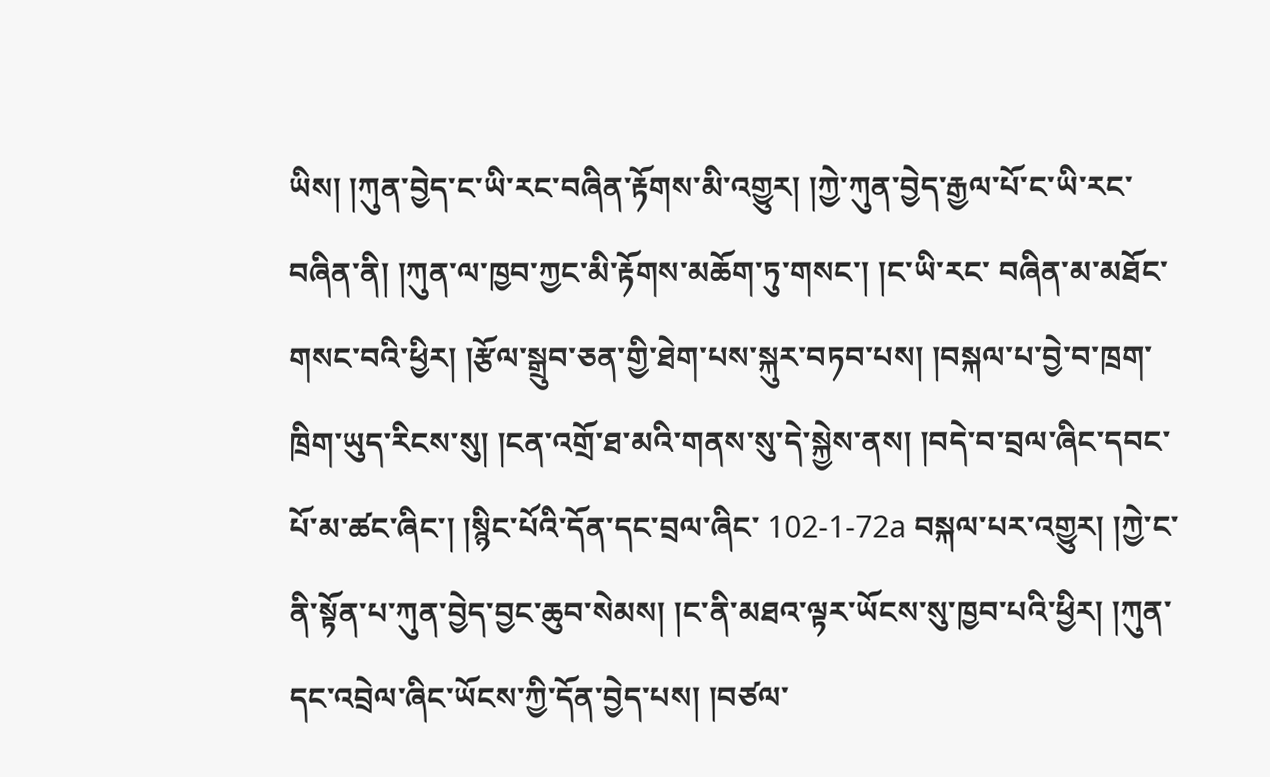ཡིས། །ཀུན་བྱེད་ང་ཡི་རང་བཞིན་རྟོགས་མི་འགྱུར། །ཀྱེ་ཀུན་བྱེད་རྒྱལ་པོ་ང་ཡི་རང་བཞིན་ནི། །ཀུན་ལ་ཁྱབ་ཀྱང་མི་རྟོགས་མཆོག་ཏུ་གསང་། །ང་ཡི་རང་ བཞིན་མ་མཐོང་གསང་བའི་ཕྱིར། །རྩོལ་སྒྲུབ་ཅན་གྱི་ཐེག་པས་སྐུར་བཏབ་པས། །བསྐལ་པ་བྱེ་བ་ཁྲག་ཁྲིག་ཡུད་རིངས་སུ། །ངན་འགྲོ་ཐ་མའི་གནས་སུ་དེ་སྐྱེས་ནས། །བདེ་བ་བྲལ་ཞིང་དབང་པོ་མ་ཚང་ཞིང་། །སྙིང་པོའི་དོན་དང་བྲལ་ཞིང་ 102-1-72a བསྐལ་པར་འགྱུར། །ཀྱེ་ང་ནི་སྟོན་པ་ཀུན་བྱེད་བྱང་ཆུབ་སེམས། །ང་ནི་མཐའ་ལྟར་ཡོངས་སུ་ཁྱབ་པའི་ཕྱིར། །ཀུན་དང་འབྲེལ་ཞིང་ཡོངས་ཀྱི་དོན་བྱེད་པས། །བཙལ་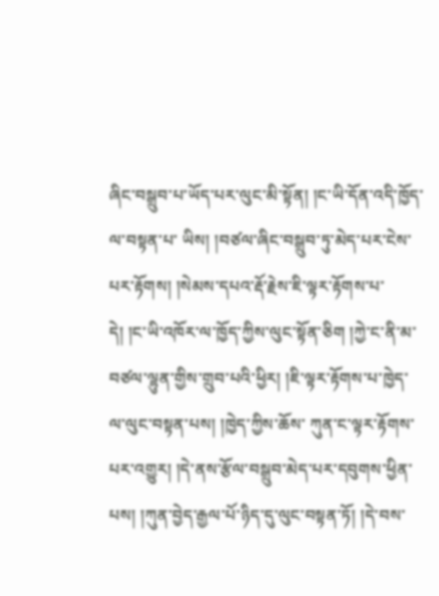ཞིང་བསྒྲུབ་པ་ཡོད་པར་ལུང་མི་སྟོན། །ང་ཡི་དོན་འདི་ཁྱོད་ལ་བསྟན་པ་ ཡིས། །བཙལ་ཞིང་བསྒྲུབ་ཏུ་མེད་པར་ངེས་པར་རྟོགས། །སེམས་དཔའ་རྡོ་རྗེས་ཇི་ལྟར་རྟོགས་པ་དེ། །ང་ཡི་འཁོར་ལ་ཁྱོད་ཀྱིས་ལུང་སྟོན་ཅིག །ཀྱེ་ང་ནི་མ་བཙལ་ལྷུན་གྱིས་གྲུབ་པའི་ཕྱིར། །ཇི་ལྟར་རྟོགས་པ་ཁྱེད་ལ་ལུང་བསྟན་པས། །ཁྱེད་ཀྱིས་ཆོས་ ཀུན་ང་ལྟར་རྟོགས་པར་འགྱུར། །དེ་ནས་རྩོལ་བསྒྲུབ་མེད་པར་དབུགས་ཕྱིན་པས། །ཀུན་བྱེད་རྒྱལ་པོ་ཉིད་དུ་ལུང་བསྟན་ཏོ། །དེ་བས་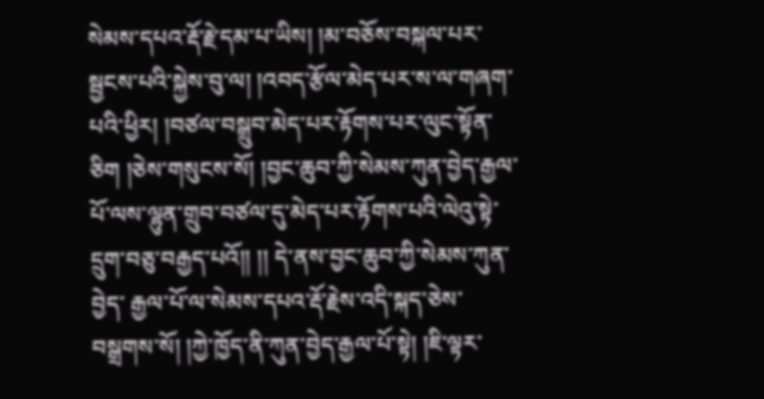སེམས་དཔའ་རྡོ་རྗེ་དམ་པ་ཡིས། །མ་བཅོས་བསྐལ་པར་སྦྱངས་པའི་སྐྱེས་བུ་ལ། །འབད་རྩོལ་མེད་པར་ས་ལ་གཞག་ པའི་ཕྱིར། །བཙལ་བསྒྲུབ་མེད་པར་རྟོགས་པར་ལུང་སྟོན་ཅིག །ཅེས་གསུངས་སོ། །བྱང་ཆུབ་ཀྱི་སེམས་ཀུན་བྱེད་རྒྱལ་པོ་ལས་ལྷུན་གྲུབ་བཙལ་དུ་མེད་པར་རྟོགས་པའི་ལེའུ་སྟེ་དྲུག་བཅུ་བརྒྱད་པའོ།། །། དེ་ནས་བྱང་ཆུབ་ཀྱི་སེམས་ཀུན་བྱེད་ རྒྱལ་པོ་ལ་སེམས་དཔའ་རྡོ་རྗེས་འདི་སྐད་ཅེས་བསྒྲགས་སོ། །ཀྱེ་ཁྱོད་ནི་ཀུན་བྱེད་རྒྱལ་པོ་སྟེ། །ཇི་ལྟར་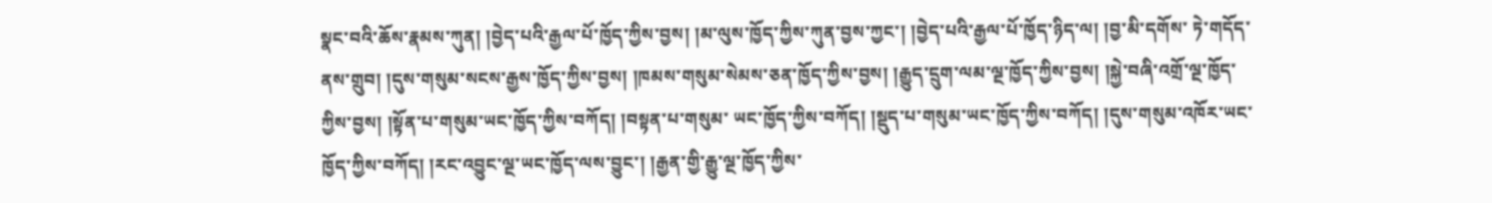སྣང་བའི་ཆོས་རྣམས་ཀུན། །བྱེད་པའི་རྒྱལ་པོ་ཁྱོད་ཀྱིས་བྱས། །མ་ལུས་ཁྱོད་ཀྱིས་ཀུན་བྱས་ཀྱང་། །བྱེད་པའི་རྒྱལ་པོ་ཁྱོད་ཉིད་ལ། །བྱ་མི་དགོས་ ཏེ་གདོད་ནས་གྲུབ། །དུས་གསུམ་སངས་རྒྱས་ཁྱོད་ཀྱིས་བྱས། །ཁམས་གསུམ་སེམས་ཅན་ཁྱོད་ཀྱིས་བྱས། །རྒྱུད་དྲུག་ལམ་ལྔ་ཁྱོད་ཀྱིས་བྱས། །སྐྱེ་བཞི་འགྲོ་ལྔ་ཁྱོད་ཀྱིས་བྱས། །སྟོན་པ་གསུམ་ཡང་ཁྱོད་ཀྱིས་བཀོད། །བསྟན་པ་གསུམ་ ཡང་ཁྱོད་ཀྱིས་བཀོད། །སྡུད་པ་གསུམ་ཡང་ཁྱོད་ཀྱིས་བཀོད། །དུས་གསུམ་འཁོར་ཡང་ཁྱོད་ཀྱིས་བཀོད། །རང་འབྱུང་ལྔ་ཡང་ཁྱོད་ལས་བྱུང་། །རྒྱན་གྱི་རྒྱུ་ལྔ་ཁྱོད་ཀྱིས་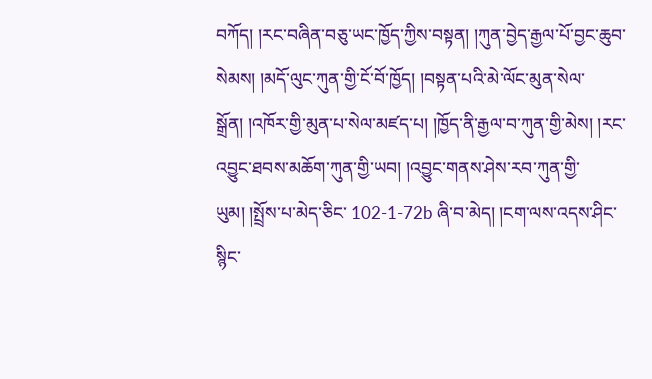བཀོད། །རང་བཞིན་བཅུ་ཡང་ཁྱོད་ཀྱིས་བསྟན། །ཀུན་བྱེད་རྒྱལ་པོ་བྱང་ཆུབ་ སེམས། །མདོ་ལུང་ཀུན་གྱི་ངོ་བོ་ཁྱོད། །བསྟན་པའི་མེ་ལོང་མུན་སེལ་སྒྲོན། །འཁོར་གྱི་མུན་པ་སེལ་མཛད་པ། །ཁྱོད་ནི་རྒྱལ་བ་ཀུན་གྱི་མེས། །རང་འབྱུང་ཐབས་མཆོག་ཀུན་གྱི་ཡབ། །འབྱུང་གནས་ཤེས་རབ་ཀུན་གྱི་ཡུམ། །སྤྲོས་པ་མེད་ཅིང་ 102-1-72b ཞི་བ་མེད། །ངག་ལས་འདས་ཤིང་སྙིང་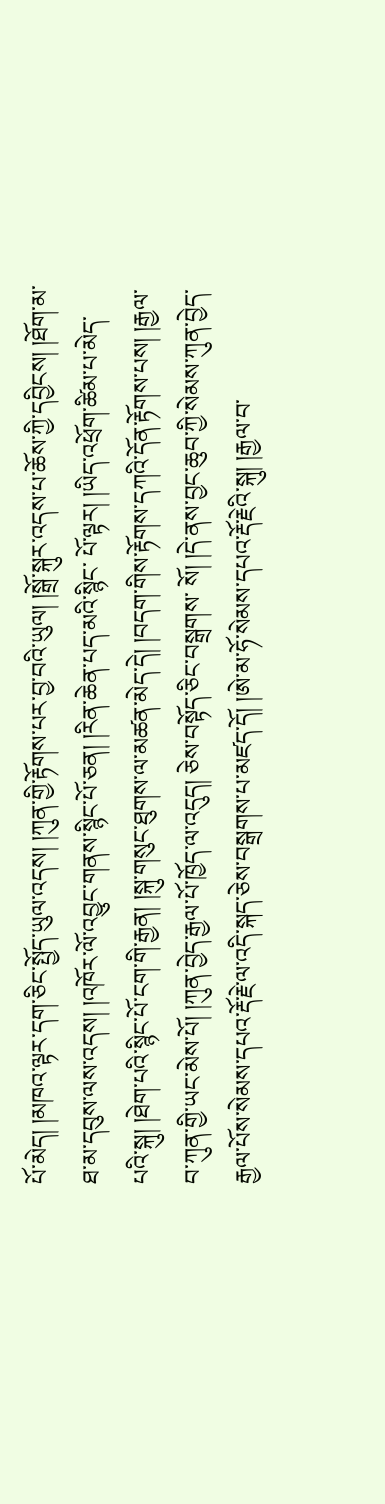པོ་མེད། །མཁའ་ལྟར་དག་ཅིང་སྤྱོད་ཡུལ་འདས། །ཀུན་གྱི་རྟོགས་པར་བྱ་བའི་ཡུལ། །སྒྲོ་སྐུར་འདས་པ་ཆོས་ཀྱི་དབྱིངས། །ཐོག་མ་ཐ་མ་དབུས་ལས་འདས། །འཁོར་ལོ་འབྱུང་གནས་སྙིང་པོ་ཅན། །རིན་ཆེན་པད་མའི་སྙིང་ པོ་ལྟར། །ཡིད་འཕྲོག་ཚིམ་པ་མེད་པའི་སྐུ། །ཐེག་པའི་སྙིང་པོ་ངག་གི་རྒྱན། །སྐུ་གསུང་ཐུགས་ལ་མཚན་མེད་དེ། །བདག་གིས་རྟོགས་དཀའི་དོན་རྟོགས་པས། །རྒྱལ་བ་ཀུན་གྱི་ཡང་མེས་པོ། །ཀུན་བྱེད་རྒྱལ་པོ་ཁྱོད་ལ་འདུད། ཅེས་བསྟོད་ཅིང་བསྒྲགས་ སོ། །དེ་ནས་བྱང་ཆུབ་ཀྱི་སེམས་ཀུན་བྱེད་རྒྱལ་པོས་སེམས་དཔའ་རྡོ་རྗེ་ལ་འདི་སྐད་ཅེས་བསྒྲགས་པ་མཛད་དོ། །ཨེ་མ་ཧོ་སེམས་དཔའ་རྡོ་རྗེའི་སྐུ། །རྒྱལ་བ་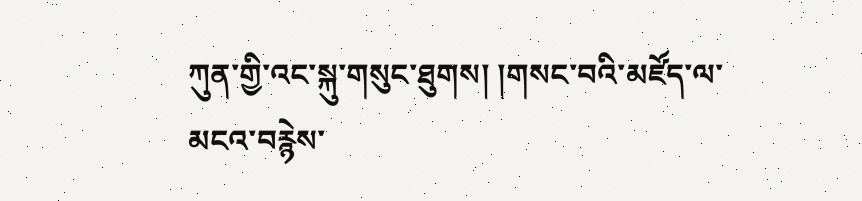ཀུན་གྱི་འང་སྐུ་གསུང་ཐུགས། །གསང་བའི་མཛོད་ལ་མངའ་བརྙེས་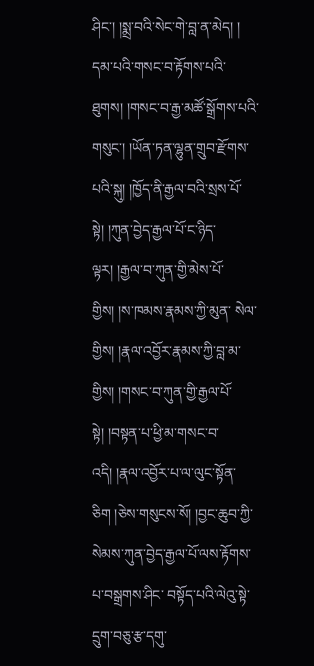ཤིང་། །སྨྲ་བའི་སེང་གེ་བླ་ན་མེད། ། དམ་པའི་གསང་བ་རྟོགས་པའི་ཐུགས། །གསང་བ་རྒྱ་མཚོ་སྒྲོགས་པའི་གསུང་། །ཡོན་ཏན་ལྷུན་གྲུབ་རྫོགས་པའི་སྐུ། །ཁྱོད་ནི་རྒྱལ་བའི་སྲས་པོ་སྟེ། །ཀུན་བྱེད་རྒྱལ་པོ་ང་ཉིད་ལྟར། །རྒྱལ་བ་ཀུན་གྱི་མེས་པོ་གྱིས། །ས་ཁམས་རྣམས་ཀྱི་མུན་ སེལ་གྱིས། །རྣལ་འབྱོར་རྣམས་ཀྱི་བླ་མ་གྱིས། །གསང་བ་ཀུན་གྱི་རྒྱལ་པོ་སྟེ། །བསྟན་པ་ཕྱི་མ་གསང་བ་འདི། །རྣལ་འབྱོར་པ་ལ་ལུང་སྟོན་ཅིག །ཅེས་གསུངས་སོ། །བྱང་ཆུབ་ཀྱི་སེམས་ཀུན་བྱེད་རྒྱལ་པོ་ལས་རྟོགས་པ་བསྒྲགས་ཤིང་ བསྟོད་པའི་ལེའུ་སྟེ་དྲུག་བཅུ་རྩ་དགུ་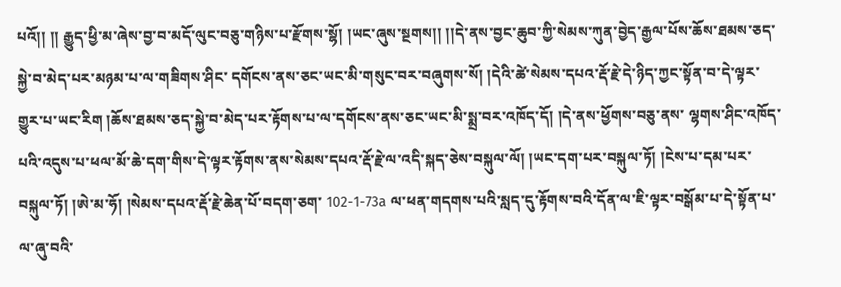པའོ།། །། རྒྱུད་ཕྱི་མ་ཞེས་བྱ་བ་མདོ་ལུང་བཅུ་གཉིས་པ་རྫོགས་སྷོ། །ཡང་ཞུས་སྔགས།། །།དེ་ནས་བྱང་ཆུབ་ཀྱི་སེམས་ཀུན་བྱེད་རྒྱལ་པོས་ཆོས་ཐམས་ཅད་སྐྱེ་བ་མེད་པར་མཉམ་པ་ལ་གཟིགས་ཤིང་ དགོངས་ནས་ཅང་ཡང་མི་གསུང་བར་བཞུགས་སོ། །དེའི་ཚེ་སེམས་དཔའ་རྡོ་རྗེ་དེ་ཉིད་ཀྱང་སྟོན་བ་དེ་ལྟར་གྱུར་པ་ཡང་རིག །ཆོས་ཐམས་ཅད་སྐྱེ་བ་མེད་པར་རྟོགས་པ་ལ་དགོངས་ནས་ཅང་ཡང་མི་སྨྲ་བར་འཁོད་དོ། །དེ་ནས་ཕྱོགས་བཅུ་ནས་ ལྷགས་ཤིང་འཁོད་པའི་འདུས་པ་ཕལ་མོ་ཆེ་དག་གིས་དེ་ལྟར་རྟོགས་ནས་སེམས་དཔའ་རྡོ་རྗེ་ལ་འདི་སྐད་ཅེས་བསྐུལ་ལོ། །ཡང་དག་པར་བསྐུལ་ཏོ། །ངེས་པ་དམ་པར་བསྐུལ་ཏོ། །ཨེ་མ་ཧོ། །སེམས་དཔའ་རྡོ་རྗེ་ཆེན་པོ་བདག་ཅག་ 102-1-73a ལ་ཕན་གདགས་པའི་སླད་དུ་རྟོགས་བའི་དོན་ལ་ཇི་ལྟར་བསྒོམ་པ་དེ་སྟོན་པ་ལ་ཞུ་བའི་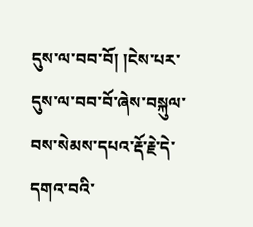དུས་ལ་བབ་བོ། །ངེས་པར་དུས་ལ་བབ་བོ་ཞེས་བསྐུལ་བས་སེམས་དཔའ་རྡོ་རྗེ་དེ་དགའ་བའི་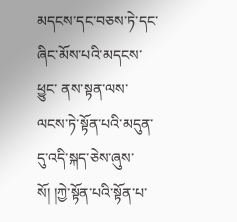མདངས་དང་བཅས་ཏེ་དང་ཞིང་མོས་པའི་མདངས་ཕྱུང་ ནས་སྟན་ལས་ལངས་ཏེ་སྟོན་པའི་མདུན་དུ་འདི་སྐད་ཅེས་ཞུས་སོ། །ཀྱེ་སྟོན་པའི་སྟོན་པ་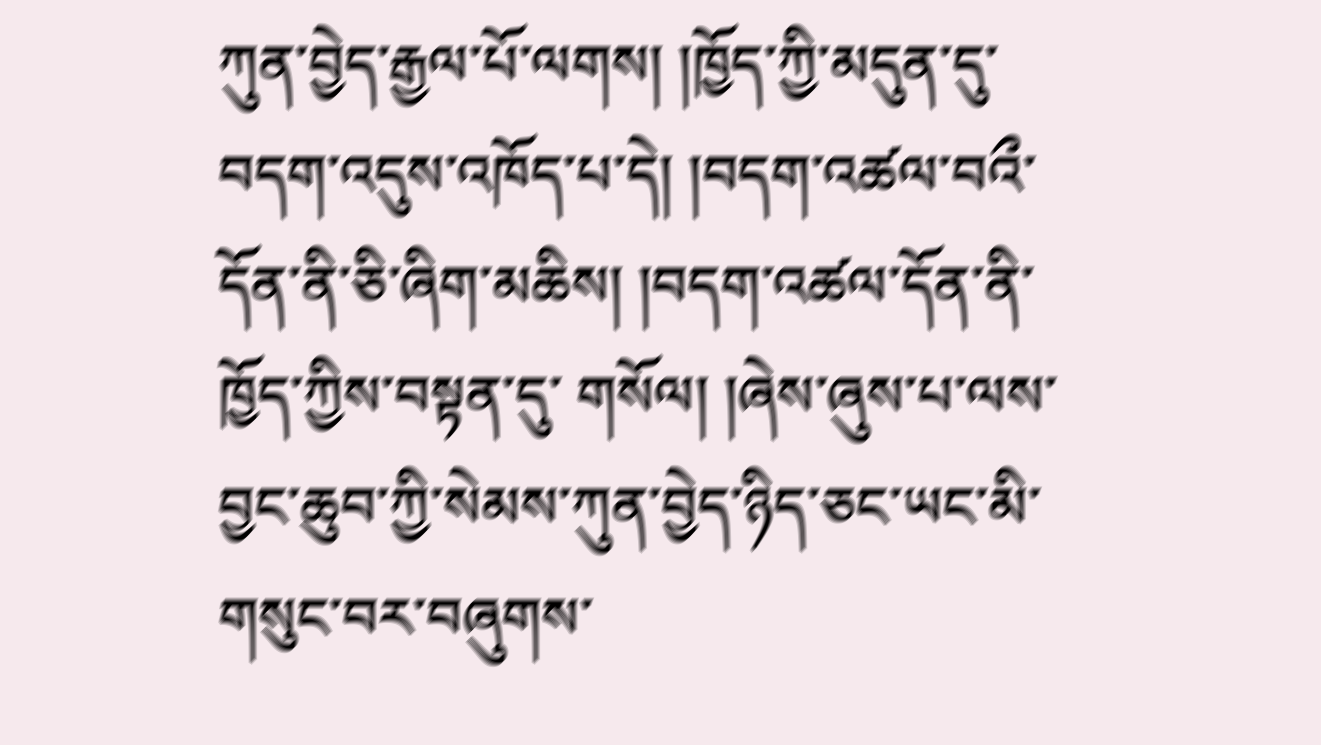ཀུན་བྱེད་རྒྱལ་པོ་ལགས། །ཁྱོད་ཀྱི་མདུན་དུ་བདག་འདུས་འཁོད་པ་དེ། །བདག་འཚལ་བའྀ་དོན་ནི་ཅི་ཞིག་མཆིས། །བདག་འཚལ་དོན་ནི་ཁྱོད་ཀྱིས་བསྟན་དུ་ གསོལ། །ཞེས་ཞུས་པ་ལས་བྱང་ཆུབ་ཀྱི་སེམས་ཀུན་བྱེད་ཉིད་ཅང་ཡང་མི་གསུང་བར་བཞུགས་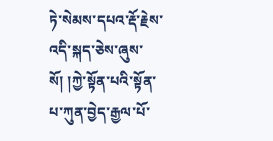ཏེ་སེམས་དཔའ་རྡོ་རྗེས་འདི་སྐད་ཅེས་ཞུས་སོ། །ཀྱེ་སྟོན་པའི་སྟོན་པ་ཀུན་བྱེད་རྒྱལ་པོ་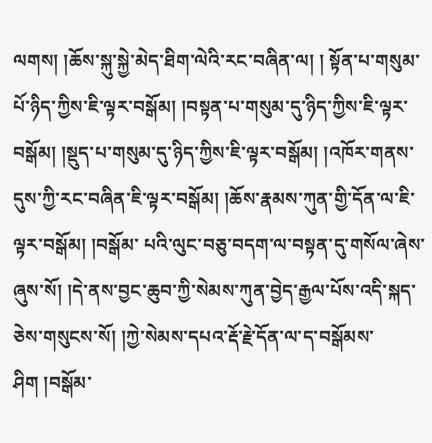ལགས། །ཆོས་སྐུ་སྐྱེ་མེད་ཐིག་ལེའི་རང་བཞིན་ལ། ། སྟོན་པ་གསུམ་པོ་ཉིད་ཀྱིས་ཇི་ལྟར་བསྒོམ། །བསྟན་པ་གསུམ་དུ་ཉིད་ཀྱིས་ཇི་ལྟར་བསྒོམ། །སྡུད་པ་གསུམ་དུ་ཉིད་ཀྱིས་ཇི་ལྟར་བསྒོམ། །འཁོར་གནས་དུས་ཀྱི་རང་བཞིན་ཇི་ལྟར་བསྒོམ། །ཆོས་རྣམས་ཀུན་གྱི་དོན་ལ་ཇི་ལྟར་བསྒོམ། །བསྒོམ་ པའི་ལུང་བཅུ་བདག་ལ་བསྟན་དུ་གསོལ་ཞེས་ཞུས་སོ། །དེ་ནས་བྱང་ཆུབ་ཀྱི་སེམས་ཀུན་བྱེད་རྒྱལ་པོས་འདི་སྐད་ཅེས་གསུངས་སོ། །ཀྱེ་སེམས་དཔའ་རྡོ་རྗེ་དོན་ལ་ད་བསྒོམས་ཤིག །བསྒོམ་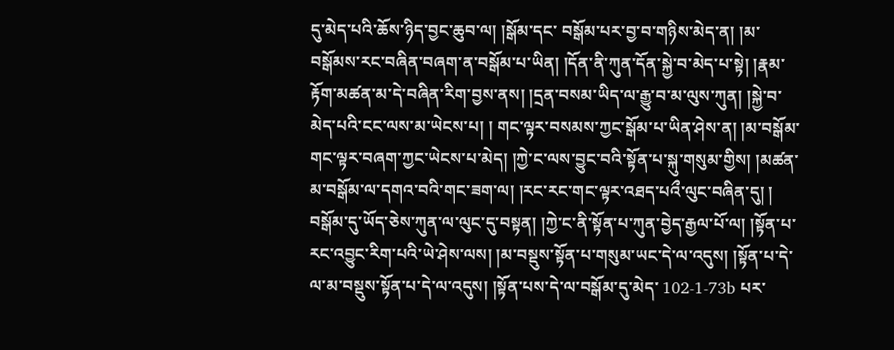དུ་མེད་པའི་ཆོས་ཉིད་བྱང་ཆུབ་ལ། །སྒོམ་དང་ བསྒོམ་པར་བྱ་བ་གཉིས་མེད་ན། །མ་བསྒོམས་རང་བཞིན་བཞག་ན་བསྒོམ་པ་ཡིན། །དོན་ནི་ཀུན་དོན་སྐྱེ་བ་མེད་པ་སྟེ། །རྣམ་རྟོག་མཚན་མ་དེ་བཞིན་རིག་བྱས་ནས། །དྲན་བསམ་ཡིད་ལ་རྒྱུ་བ་མ་ལུས་ཀུན། །སྐྱེ་བ་མེད་པའི་ངང་ལས་མ་ཡེངས་པ། ། གང་ལྟར་བསམས་ཀྱང་སྒོམ་པ་ཡིན་ཤེས་ན། །མ་བསྒོམ་གང་ལྟར་བཞག་ཀྱང་ཡེངས་པ་མེད། །ཀྱེ་ང་ལས་བྱུང་བའི་སྟོན་པ་སྐུ་གསུམ་གྱིས། །མཚན་མ་བསྒོམ་ལ་དགའ་བའི་གང་ཟག་ལ། །རང་རང་གང་ལྟར་འཐད་པའྀ་ལུང་བཞིན་དུ། ། བསྒོམ་དུ་ཡོད་ཅེས་ཀུན་ལ་ལུང་དུ་བསྟན། །ཀྱེ་ང་ནི་སྟོན་པ་ཀུན་བྱེད་རྒྱལ་པོ་ལ། །སྟོན་པ་རང་འབྱུང་རིག་པའི་ཡེ་ཤེས་ལས། །མ་བསྡུས་སྟོན་པ་གསུམ་ཡང་དེ་ལ་འདུས། །སྟོན་པ་དེ་ལ་མ་བསྡུས་སྟོན་པ་དེ་ལ་འདུས། །སྟོན་པས་དེ་ལ་བསྒོམ་དུ་མེད་ 102-1-73b པར་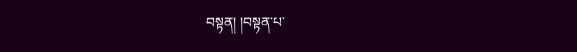བསྟན། །བསྟན་པ་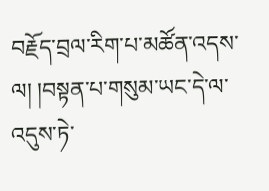བརྗོད་བྲལ་རིག་པ་མཚོན་འདས་ལ། །བསྟན་པ་གསུམ་ཡང་དེ་ལ་འདུས་ཏེ་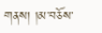གནས། །མ་བཅོས་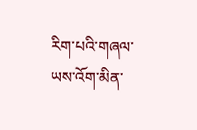རིག་པའི་གཞལ་ཡས་འོག་མིན་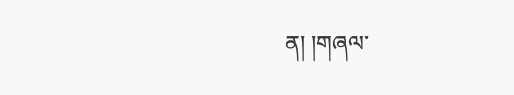ན། །གཞལ་